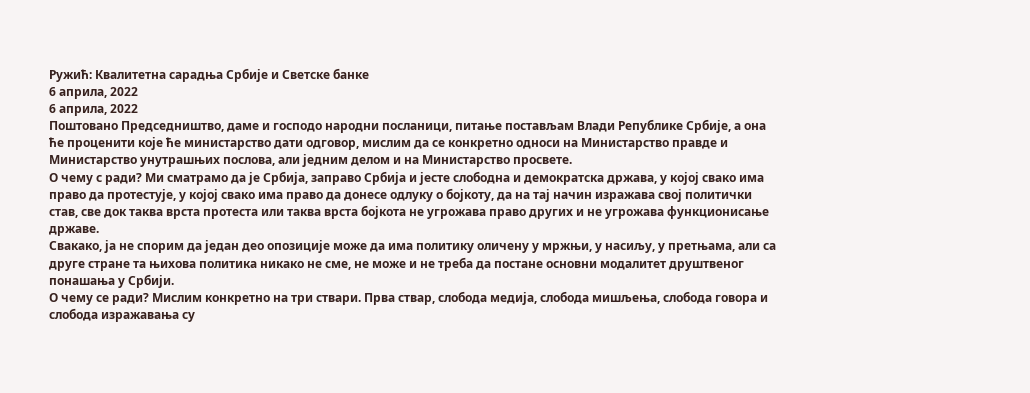Ружић: Квалитетна сарадња Србије и Светске банке
6 априла, 2022
6 априла, 2022
Поштовано Председништво, даме и господо народни посланици, питање постављам Влади Републике Србије, а она ће проценити које ће министарство дати одговор, мислим да се конкретно односи на Министарство правде и Министарство унутрашњих послова, али једним делом и на Министарство просвете.
О чему с ради? Ми сматрамо да је Србија, заправо Србија и јесте слободна и демократска држава, у којој свако има право да протестује, у којој свако има право да донесе одлуку о бојкоту, да на тај начин изражава свој политички став, све док таква врста протеста или таква врста бојкота не угрожава право других и не угрожава функционисање државе.
Свакако, ја не спорим да један део опозиције може да има политику оличену у мржњи, у насиљу, у претњама, али са друге стране та њихова политика никако не сме, не може и не треба да постане основни модалитет друштвеног понашања у Србији.
О чему се ради? Мислим конкретно на три ствари. Прва ствар, слобода медија, слобода мишљења, слобода говора и слобода изражавања су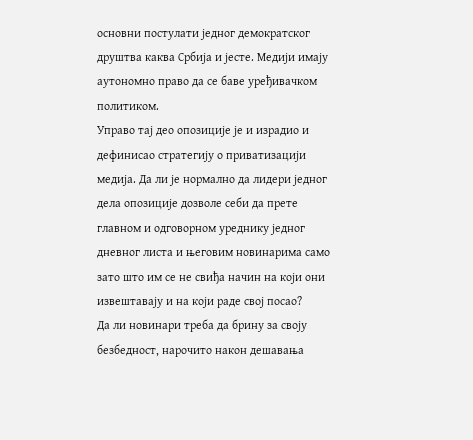основни постулати једног демократског друштва каква Србија и јесте. Медији имају аутономно право да се баве уређивачком политиком.
Управо тај део опозиције је и израдио и дефинисао стратегију о приватизацији медија. Да ли је нормално да лидери једног дела опозиције дозволе себи да прете главном и одговорном уреднику једног дневног листа и његовим новинарима само зато што им се не свиђа начин на који они извештавају и на који раде свој посао?
Да ли новинари треба да брину за своју безбедност, нарочито након дешавања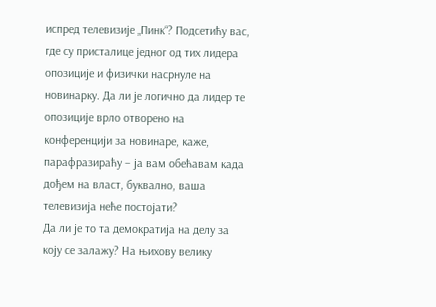испред телевизије „Пинк“? Подсетићу вас, где су присталице једног од тих лидера опозиције и физички насрнуле на новинарку. Да ли је логично да лидер те опозиције врло отворено на конференцији за новинаре, каже, парафразираћу – ја вам обећавам када дођем на власт, буквално, ваша телевизија неће постојати?
Да ли је то та демократија на делу за коју се залажу? На њихову велику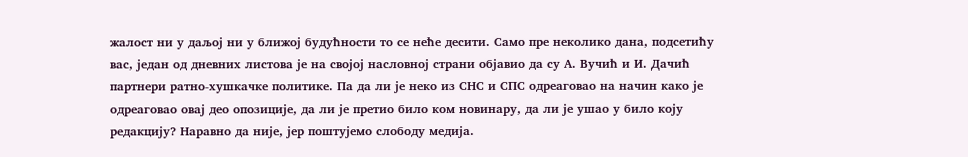жалост ни у даљој ни у ближој будућности то се неће десити. Само пре неколико дана, подсетићу вас, један од дневних листова је на својој насловној страни објавио да су А. Вучић и И. Дачић партнери ратно-хушкачке политике. Па да ли је неко из СНС и СПС одреаговао на начин како је одреаговао овај део опозиције, да ли је претио било ком новинару, да ли је ушао у било коју редакцију? Наравно да није, јер поштујемо слободу медија.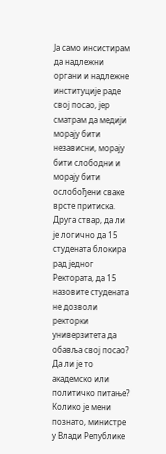Ја само инсистирам да надлежни органи и надлежне институције раде свој посао, јер сматрам да медији морају бити независни, морају бити слободни и морају бити ослобођени сваке врсте притиска.
Друга ствар, да ли је логично да 15 студената блокира рад једног Ректората, да 15 назовите студената не дозволи ректорки универзитета да обавља свој посао? Да ли је то академско или политичко питање?
Колико је мени познато, министре у Влади Републике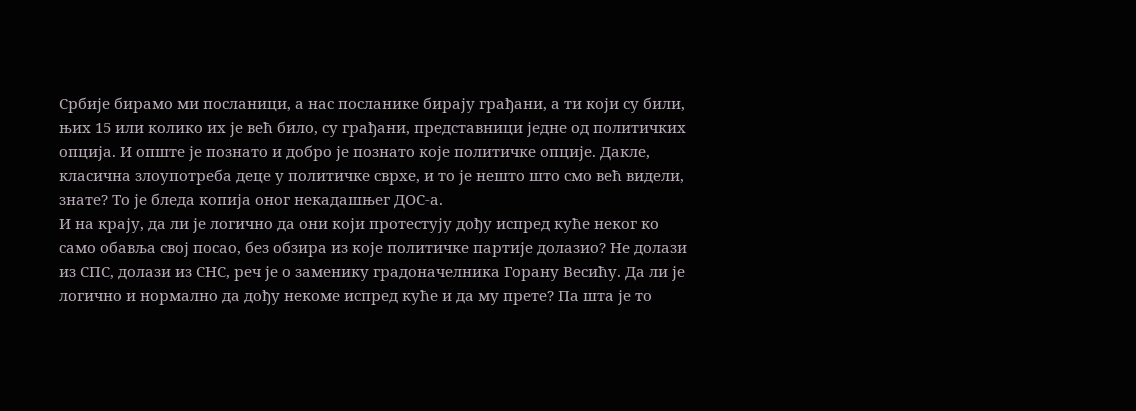Србије бирамо ми посланици, а нас посланике бирају грађани, а ти који су били, њих 15 или колико их је већ било, су грађани, представници једне од политичких опција. И опште је познато и добро је познато које политичке опције. Дакле, класична злоупотреба деце у политичке сврхе, и то је нешто што смо већ видели, знате? То је бледа копија оног некадашњег ДОС-а.
И на крају, да ли је логично да они који протестују дођу испред куће неког ко само обавља свој посао, без обзира из које политичке партије долазио? Не долази из СПС, долази из СНС, реч је о заменику градоначелника Горану Весићу. Да ли је логично и нормално да дођу некоме испред куће и да му прете? Па шта је то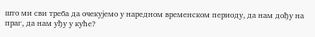што ми сви треба да очекујемо у наредном временском периоду, да нам дођу на праг, да нам уђу у куће?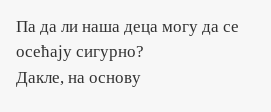Па да ли наша деца могу да се осећају сигурно?
Дакле, на основу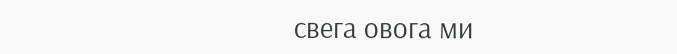свега овога ми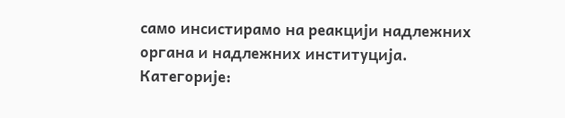само инсистирамо на реакцији надлежних органа и надлежних институција.
Категорије: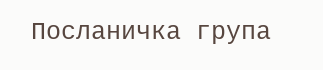Посланичка група